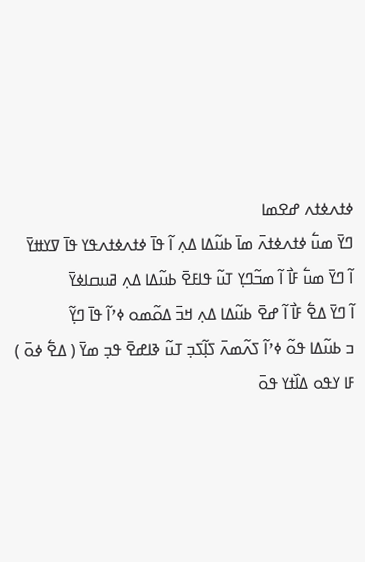ߦߙߍߦߙߍ ߝߐߘߊ
ߣߌ߫ ߘߎ߱ ߦߙߍߦߙߍ߫ ߘߊ߫ ߕߎ߬ߡߊ ߡߍ߲ ߊ߬ ߟߊ߫ ߦߙߍߦߙߍߟߌ ߟߊ߫ ߜߌߚߌ߫
ߊ߬ ߣߌ߫ ߘߎ߱ ߓߊ߯ ߊ߬ ߘߏ߬ߣߌ߲ ߠߎ߬ ߟߊߓߐ߫ ߕߎ߬ߡߊ ߡߍ߲ ߥߎߛߊߦߌ߫
ߊ߬ ߣߌ߫ ߡߐ߱ ߓߊ߯ ߊ߬ ߝߐ߫ ߕߎ߬ߡߊ ߡߍ߲ ߞߏ߫ ߡߋ߬ߘߋ ߦߴߊ߬ ߟߊ߫ ߣߌ߲߬
ߏ ߕߎ߬ߡߊ ߟߋ߬ ߦߴߊ߬ ߖߍ߬ߘߍ߫ ߖߊ߲߬ߖߏ߲ ߠߎ߬ ߢߊߝߐ߫ ߟߏ߲ ߘߌ߫ ( ߡߐ߱ ߦߋ߫ )
ߓߊ ߌߟߋ ߡߊ߰ߙߌ ߟߋ߫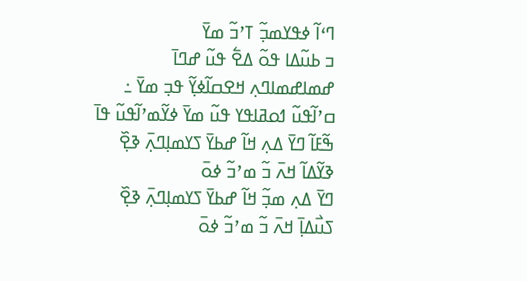ߣߵߊ߬ ߦߟߌߘߏ߲߬ ߠߴߏ߬ ߘߌ߫
ߏ ߕߎ߬ߡߊ ߟߋ߬ ߡߐ߱ ߟߎ߬ ߝߣߊ߫ ߝߘߊߝߘߊߣߍ߲ ߞߐߛߊ߬ߦߌ߲߬ ߟߏ߲ ߘߌ߫ ߸ ߛߴߊ߬ߟߎ߬ ߗߋߥߊߟߌ ߟߎ߬ ߘߌ߫ ߦߌ߬ߘߴߊ߬ߟߎ߬ ߟߊ߫
ߒ߬ߓߊ߬ ߣߌ߫ ߡߍ߲ ߞߊ߬ ߝߕߌ߫ ߖߌߘߊ߲ߣߍ߲߫ ߢߐ߲߰ ߢߌ߬ߡߊ߬ ߞߍ߫ ߏ߬ ߘߴߏ߬ ߦߋ߫
ߣߌ߫ ߡߍ߲ ߘߏ߲߬ ߞߊ߬ ߝߕߌ߫ ߖߌߘߊ߲ߣߍ߲߫ ߢߐ߲߰ ߖߎ߯ߡߊ߲߫ ߞߍ߫ ߏ߬ ߘߴߏ߬ ߦߋ߫